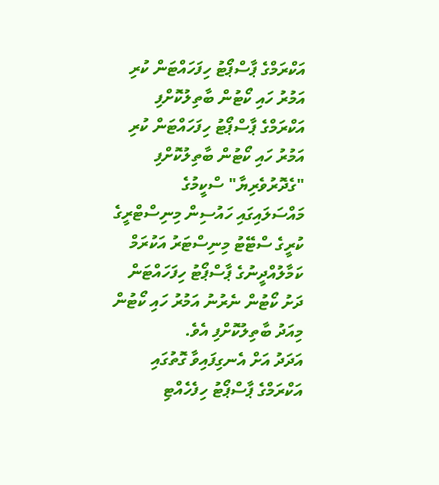އަކްރަމްގެ ޕާސްޕޯޓު ހިފަހައްޓަން ކުރި އަމުރު ހައި ކޯޓުން ބާތިލުކޮށްފި އަކްރަމްގެ ޕާސްޕޯޓު ހިފަހައްޓަން ކުރި އަމުރު ހައި ކޯޓުން ބާތިލުކޮށްފި
"ގެދޮރުވެރިޔާ" ސްކީމުގެ މައްސަލައިގައި ހައުސިން މިނިސްޓްރީގެ ކުރީގެ ސްޓޭޓު މިނިސްޓަރު އަކުރަމް ކަމާލުއްދީނުގެ ޕާސްޕޯޓު ހިފަހައްޓަން ދަށު ކޯޓުން ނެރުނު އަމުރު ހައި ކޯޓުން މިއަދު ބާތިލުކޮށްފި އެވެ.
އަދަދު އަށް އެނގިފައިވާ ގޮތުގައި އަކްރަމްގެ ޕާސްޕޯޓު ހިފެހެއްޓި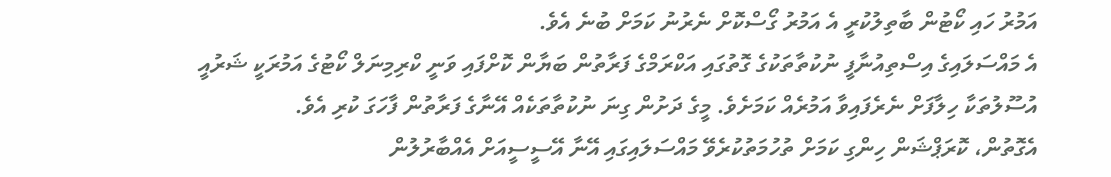އަމުރު ހައި ކޯޓުން ބާތިލުކުރީ އެ އަމުރު ގޯސްކޮށް ނެރުނު ކަމަށް ބުނެ އެވެ.
އެ މައްސަލައިގެ އިސްތިއުނާފީ ނުކުތާތަކުގެ ގޮތުގައި އަކްރަމްގެ ފަރާތުން ބަޔާން ކޮށްފައި ވަނީ ކްރިމިނަލް ކޯޓުގެ އަމުރަކީ ޝަރުއީ އުސޫލުތަކާ ހިލާފަށް ނެރެފައިވާ އަމުރެއް ކަމަށެވެ. މީގެ ދަށުން ގިނަ ނުކުތާތަކެއް އޭނާގެ ފަރާތުން ފާހަގަ ކުރި އެވެ.
އެގޮތުން، ކޮރަޕްޝަން ހިންގި ކަމަށް ތުހުމަތުކުރެވޭ މައްސަލައިގައި އޭނާ އޭސީސީއަށް އެއްބާރުލުން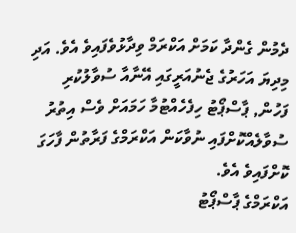ދެމުން ގެންދާ ކަމަށް އަކްރަމް ވިދާޅުވެފައިވެ އެވެ. އަދި މިދިޔަ އަހަރުގެ ޖެނުއަރީގައި އޭނާއާ ސުވާލުކުރި ފަހުން, ޕާސްޕޯޓު ހިފެހެއްޓުމާ ހަމައަށް ވެސް އިތުރު ސުވާލެއްކޮށްފައި ނުވާކަން އަކްރަމްގެ ފަރާތުން ފާހަގަ ކޮށްފައިވެ އެވެ.
އަކްރަމްގެ ޕާސްޕޯޓު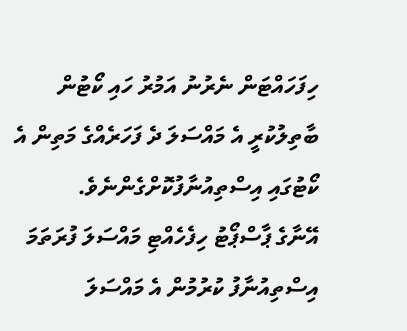ހިފަހައްޓަން ނެރުނު އަމުރު ހައި ކޯޓުން ބާތިލުކުރީ އެ މައްސަލަ ދެ ފަހަރެއްގެ މަތިން އެ ކޯޓުގައި އިސްތިއުނާފުކޮށްގެންނެވެ.
އޭނާގެ ޕާސްޕޯޓު ހިފެހެއްޓި މައްސަލަ ފުރަތަމަ އިސްތިއުނާފު ކުރުމުން އެ މައްސަލަ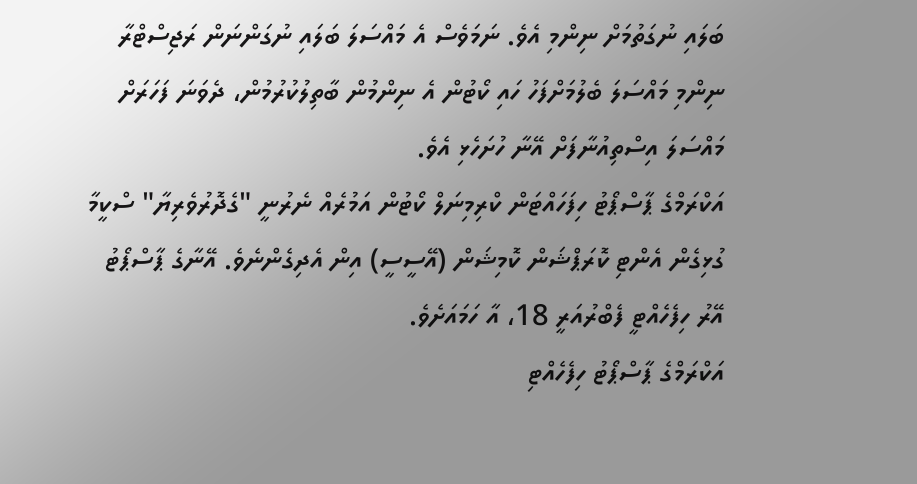ބަލައި ނުގަތުމަށް ނިންމި އެވެ. ނަމަވެސް އެ މައްސަލަ ބަލައި ނުގަންނަން ރަޖިސްޓްރާ ނިންމި މައްސަލަ ބެލުމަށްފަހު ހައި ކޯޓުން އެ ނިންމުން ބާތިލުކުރުމުން، ދެވަނަ ފަހަރަށް މައްސަލަ އިސްތިއުނާފަށް އޭނާ ހުށަހެޅި އެވެ.
އަކްރަމްގެ ޕާސްޕޯޓު ހިފަހައްޓަން ކްރިމިނަލް ކޯޓުން އަމުރެއް ނެރުނީ "ގެދޮރުވެރިޔާ" ސްކީމާ ގުޅިގެން އެންޓި ކޮރަޕްޝަން ކޮމިޝަން (އޭސީސީ) އިން އެދިގެންނެވެ. އޭނާގެ ޕާސްޕޯޓު އޭރު ހިފެހެއްޓީ ފެބްރުއަރީ 18، އާ ހަމައަށެވެ.
އަކްރަމްގެ ޕާސްޕޯޓު ހިފެހެއްޓި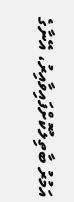އަމުރު ބާތިލުކޮށްފައިވާއިރު، އޭނާގެ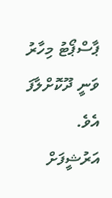ޕާސްޕޯޓު މިހާރު ވަނީ ދޫކޮށްލާފަ އެވެ.
އަރުޝީފަށް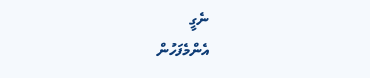ނެގީ
އެންމެފަހުން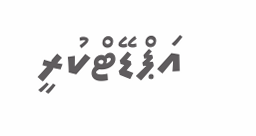އަޕްޑޭޓްކުރީ